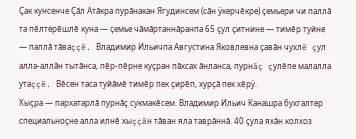Çак кунсенче Çăл Атăкра пурăнакан Ягудинсем (сăн ÿкерчĕкре) çемьери чи паллă та пĕлтерĕшлĕ куна — çемье чăмăртаннăранпа 65 çул çитнине — тимĕр туйне — паллă тăваççĕ. Владимир Ильичпа Августина Яковлевна çавăн чухлĕ çул алла-аллăн тытăнса, пĕр-пĕрне куçран пăхсах ăнланса, пурнăç çулĕпе малалла утаççĕ. Вĕсен таса туйăмĕ тимĕр пек çирĕп, хурçă пек хĕрÿ.
Хыçра — пархатарлă пурнăç сукмакĕсем. Владимир Ильич Канашра бухгалтер специальноçне алла илнĕ хыççăн тăван яла таврăннă. 40 çула яхăн колхоз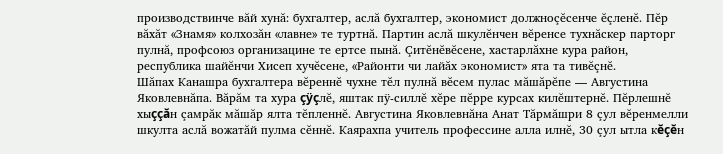производствинче вăй хунă: бухгалтер, аслă бухгалтер, экономист должноçĕсенче ĕçленĕ. Пĕр вăхăт «Знамя» колхозăн «лавне» те туртнă. Партин аслă шкулĕнчен вĕренсе тухнăскер парторг пулнă, профсоюз организацине те ертсе пынă. Çитĕнĕвĕсене, хастарлăхне кура район, республика шайĕнчи Хисеп хучĕсене, «Районти чи лайăх экономист» ята та тивĕçнĕ.
Шăпах Канашра бухгалтера вĕреннĕ чухне тĕл пулнă вĕсем пулас мăшăрĕпе — Августина Яковлевнăпа. Вăрăм та хура çÿçлĕ, яштак пÿ-силлĕ хĕре пĕрре курсах килĕштернĕ. Пĕрлешнĕ хыççăн çамрăк мăшăр ялта тĕпленнĕ. Августина Яковлевнăна Анат Тăрмăшри 8 çул вĕренмелли шкулта аслă вожатăй пулма сĕннĕ. Каярахпа учитель профессине алла илнĕ, 30 çул ытла кĕçĕн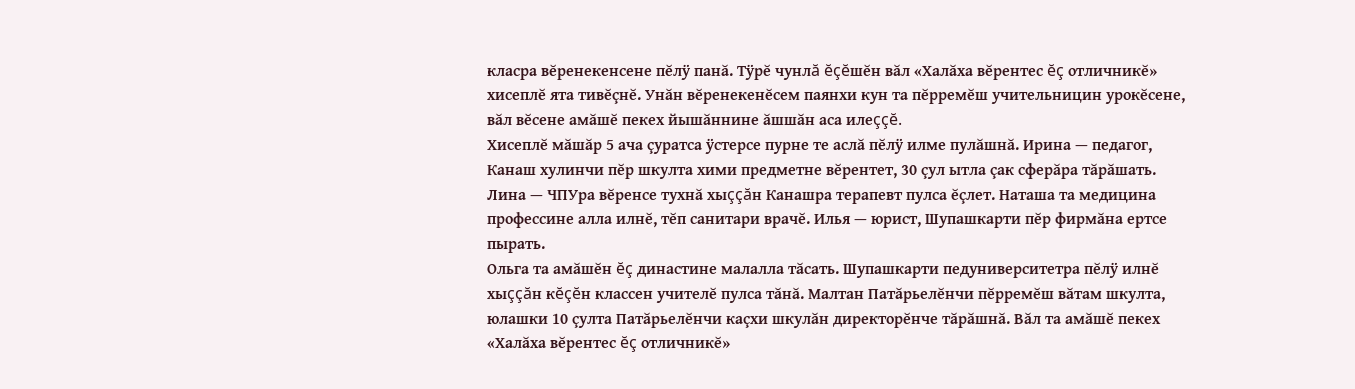класра вĕренекенсене пĕлÿ панă. Тÿрĕ чунлă ĕçĕшĕн вăл «Халăха вĕрентес ĕç отличникĕ» хисеплĕ ята тивĕçнĕ. Унăн вĕренекенĕсем паянхи кун та пĕрремĕш учительницин урокĕсене, вăл вĕсене амăшĕ пекех йышăннине ăшшăн аса илеççĕ.
Хисеплĕ мăшăр 5 ача çуратса ÿстерсе пурне те аслă пĕлÿ илме пулăшнă. Ирина — педагог, Канаш хулинчи пĕр шкулта хими предметне вĕрентет, 30 çул ытла çак сферăра тăрăшать. Лина — ЧПУра вĕренсе тухнă хыççăн Канашра терапевт пулса ĕçлет. Наташа та медицина профессине алла илнĕ, тĕп санитари врачĕ. Илья — юрист, Шупашкарти пĕр фирмăна ертсе пырать.
Ольга та амăшĕн ĕç династине малалла тăсать. Шупашкарти педуниверситетра пĕлÿ илнĕ хыççăн кĕçĕн классен учителĕ пулса тăнă. Малтан Патăрьелĕнчи пĕрремĕш вăтам шкулта, юлашки 10 çулта Патăрьелĕнчи каçхи шкулăн директорĕнче тăрăшнă. Вăл та амăшĕ пекех «Халăха вĕрентес ĕç отличникĕ»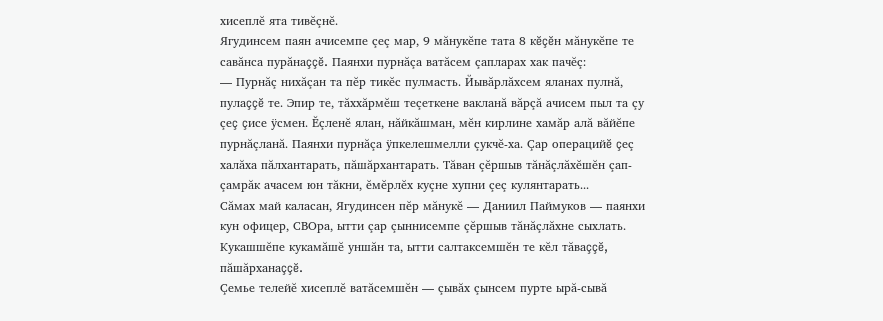хисеплĕ ята тивĕçнĕ.
Ягудинсем паян ачисемпе çеç мар, 9 мăнукĕпе тата 8 кĕçĕн мăнукĕпе те савăнса пурăнаççĕ. Паянхи пурнăçа ватăсем çапларах хак пачĕç:
— Пурнăç нихăçан та пĕр тикĕс пулмасть. Йывăрлăхсем яланах пулнă, пулаççĕ те. Эпир те, тăххăрмĕш теçеткене вакланă вăрçă ачисем пыл та çу çеç çисе ÿсмен. Ĕçленĕ ялан, нăйкăшман, мĕн кирлине хамăр алă вăйĕпе пурнăçланă. Паянхи пурнăçа ÿпкелешмелли çукчĕ-ха. Çар операцийĕ çеç халăха пăлхантарать, пăшăрхантарать. Тăван çĕршыв тăнăçлăхĕшĕн çап-çамрăк ачасем юн тăкни, ĕмĕрлĕх куçне хупни çеç кулянтарать...
Сăмах май каласан, Ягудинсен пĕр мăнукĕ — Даниил Паймуков — паянхи кун офицер, СВОра, ытти çар çыннисемпе çĕршыв тăнăçлăхне сыхлать. Кукашшĕпе кукамăшĕ уншăн та, ытти салтаксемшĕн те кĕл тăваççĕ, пăшăрханаççĕ.
Çемье телейĕ хисеплĕ ватăсемшĕн — çывăх çынсем пурте ырă-сывă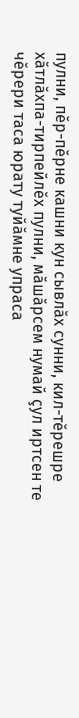пулни, пĕр-пĕрне кашни кун сывлăх сунни, кил-тĕрешре хăтлăхпа-тирпейлĕх пулни, мăшăрсем нумай çул иртсен те чĕрери таса юрату туйăмне упраса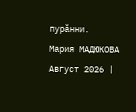пурăнни.
Мария МАДЮКОВА
Август 2026 |